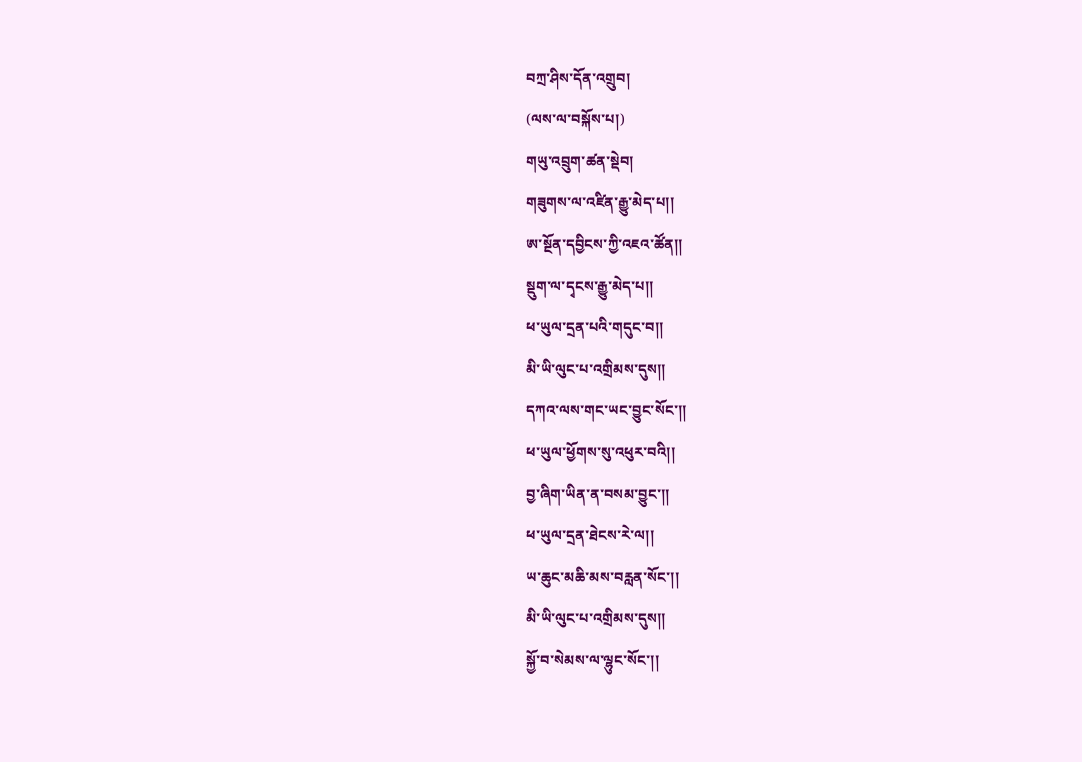བཀྲ་ཤིས་དོན་འགྲུབ།
(ལས་ལ་བསྐོས་པ།)
གཡུ་འབྲུག་ཚན་སྡེབ།
གཟུགས་ལ་འཛིན་རྒྱུ་མེད་པ།།
ཨ་སྔོན་དབྱིངས་ཀྱི་འཇའ་ཚོན།།
སྡུག་ལ་དྭངས་རྒྱུ་མེད་པ།།
ཕ་ཡུལ་དྲན་པའི་གདུང་བ།།
མི་ཡི་ལུང་པ་འགྲིམས་དུས།།
དཀའ་ལས་གང་ཡང་བྱུང་སོང་།།
ཕ་ཡུལ་ཕྱོགས་སུ་འཕུར་བའི།།
བྱ་ཞིག་ཡིན་ན་བསམ་བྱུང་།།
ཕ་ཡུལ་དྲན་ཐེངས་རེ་ལ།།
ཡ་ཆུང་མཆི་མས་བརླན་སོང་།།
མི་ཡི་ལུང་པ་འགྲིམས་དུས།།
སྐྱོ་བ་སེམས་ལ་ལྷུང་སོང་།།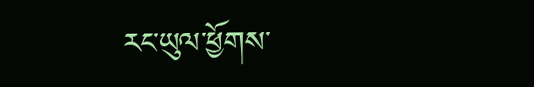རང་ཡུལ་ཕྱོགས་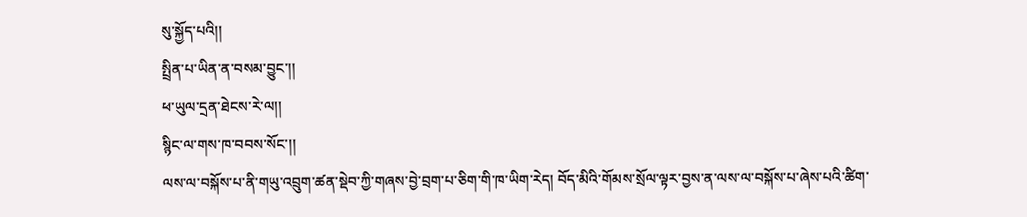སུ་སྐྱོད་པའི།།
སྤྲིན་པ་ཡིན་ན་བསམ་བྱུང་།།
ཕ་ཡུལ་དྲན་ཐེངས་རེ་ལ།།
སྙིང་ལ་གས་ཁ་བབས་སོང་།།
ལས་ལ་བསྐོས་པ་ནི་གཡུ་འབྲུག་ཚན་སྡེབ་ཀྱི་གཞས་བྱེ་བྲག་པ་ཅིག་གི་ཁ་ཡིག་རེད། བོད་མིའི་གོམས་སྲོལ་ལྟར་བྱས་ན་ལས་ལ་བསྐོས་པ་ཞེས་པའི་ཚིག་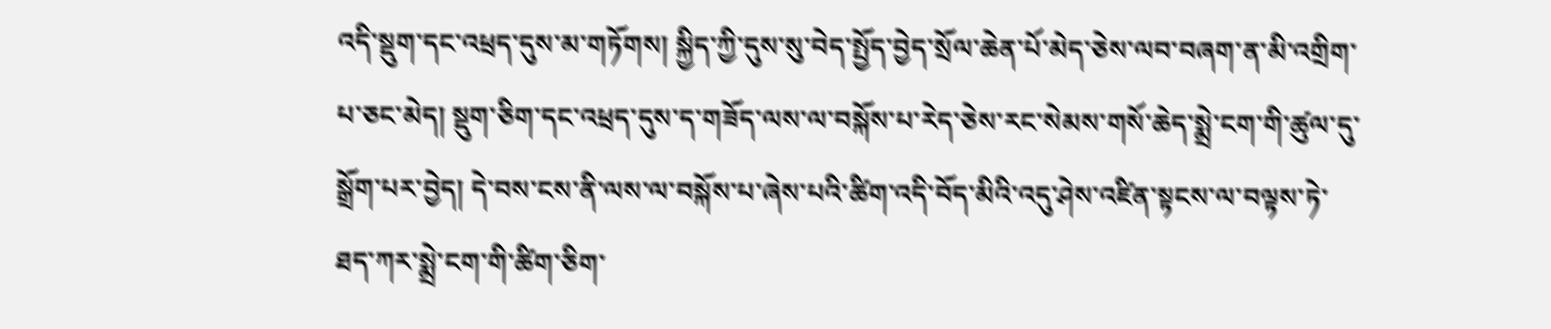འདི་སྡུག་དང་འཕྲད་དུས་མ་གཏོགས། སྐྱིད་ཀྱི་དུས་སུ་བེད་སྤྱོད་བྱེད་སྲོལ་ཆེན་པོ་མེད་ཅེས་ལབ་བཞག་ན་མི་འགྲིག་པ་ཅང་མེད། སྡུག་ཅིག་དང་འཕྲད་དུས་ད་གཟོད་ལས་ལ་བསྐོས་པ་རེད་ཅེས་རང་སེམས་གསོ་ཆེད་སྨྲེ་ངག་གི་ཚུལ་དུ་སྒྲོག་པར་བྱེད། དེ་བས་ངས་ནི་ལས་ལ་བསྐོས་པ་ཞེས་པའི་ཚིག་འདི་བོད་མིའི་འདུ་ཤེས་འཛིན་སྟངས་ལ་བལྟས་ཏེ་ཐད་ཀར་སྨྲེ་ངག་གི་ཚིག་ཅིག་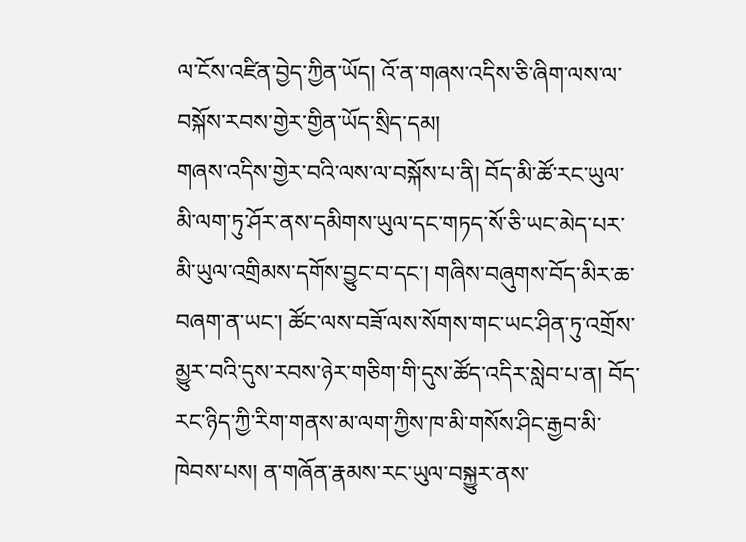ལ་ངོས་འཛིན་བྱེད་ཀྱིན་ཡོད། འོ་ན་གཞས་འདིས་ཅི་ཞིག་ལས་ལ་བསྐོས་རབས་གྱེར་གྱིན་ཡོད་སྲིད་དམ།
གཞས་འདིས་གྱེར་བའི་ལས་ལ་བསྐོས་པ་ནི། བོད་མི་ཚོ་རང་ཡུལ་མི་ལག་ཏུ་ཤོར་ནས་དམིགས་ཡུལ་དང་གཏད་སོ་ཅི་ཡང་མེད་པར་མི་ཡུལ་འགྲིམས་དགོས་བྱུང་བ་དང་། གཞིས་བཞུགས་བོད་མིར་ཆ་བཞག་ན་ཡང་། ཚོང་ལས་བཟོ་ལས་སོགས་གང་ཡང་ཤིན་ཏུ་འགྲོས་མྱུར་བའི་དུས་རབས་ཉེར་གཅིག་གི་དུས་ཚོད་འདིར་སླེབ་པ་ན། བོད་རང་ཉིད་ཀྱི་རིག་གནས་མ་ལག་ཀྱིས་ཁ་མི་གསོས་ཤིང་རྒྱབ་མི་ཁེབས་པས། ན་གཞོན་རྣམས་རང་ཡུལ་བསྐྱུར་ནས་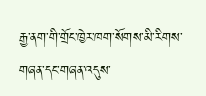རྒྱ་ནག་གི་གྲོང་ཁྱེར་ཁག་སོགས་མི་རིགས་གཞན་དང་གཞན་འདུས་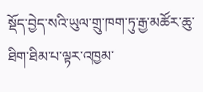སྡོད་བྱེད་སའི་ཡུལ་གྲུ་ཁག་ཏུ་རྒྱ་མཚོར་ཆུ་ཐིག་ཐིམ་པ་ལྟར་འཁྱམ་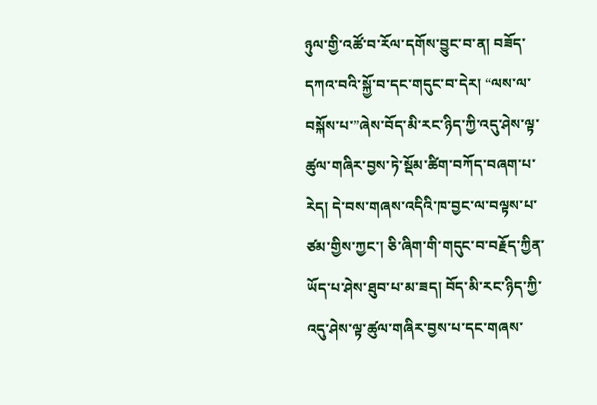ཉུལ་གྱི་འཚོ་བ་རོལ་དགོས་བྱུང་བ་ན། བཟོད་དཀའ་བའི་སྐྱོ་བ་དང་གདུང་བ་དེར། “ལས་ལ་བསྐོས་པ་”ཞེས་བོད་མི་རང་ཉིད་ཀྱི་འདུ་ཤེས་ལྟ་ཚུལ་གཞིར་བྱས་ཏེ་སྡོམ་ཚིག་བཀོད་བཞག་པ་རེད། དེ་བས་གཞས་འདིའི་ཁ་བྱང་ལ་བལྟས་པ་ཙམ་གྱིས་ཀྱང་། ཅི་ཞིག་གི་གདུང་བ་བརྗོད་ཀྱིན་ཡོད་པ་ཤེས་ཐུབ་པ་མ་ཟད། བོད་མི་རང་ཉིད་ཀྱི་འདུ་ཤེས་ལྟ་ཚུལ་གཞིར་བྱས་པ་དང་གཞས་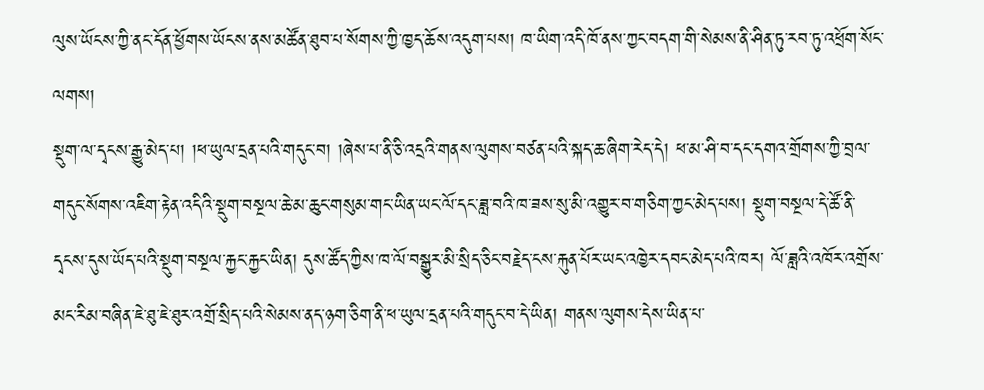ལུས་ཡོངས་ཀྱི་ནང་དོན་ཕྱོགས་ཡོངས་ནས་མཚོན་ཐུབ་པ་སོགས་ཀྱི་ཁྱད་ཆོས་འདུག་པས། ཁ་ཡིག་འདི་ཁོ་ནས་ཀྱང་བདག་གི་སེམས་ནི་ཤིན་ཏུ་རབ་ཏུ་འཕྲོག་སོང་ལགས།
སྡུག་ལ་དྭངས་རྒྱུ་མེད་པ། །ཕ་ཡུལ་དྲན་པའི་གདུང་བ། །ཞེས་པ་ནི་ཅི་འདྲའི་གནས་ལུགས་བཙན་པའི་སྐད་ཆ་ཞིག་རེད་དེ། ཕ་མ་ཤི་བ་དང་དགའ་གྲོགས་ཀྱི་བྲལ་གདུང་སོགས་འཇིག་རྟེན་འདིའི་སྡུག་བསྔལ་ཆེ་མ་ཆུང་གསུམ་གང་ཡིན་ཡང་ལོ་དང་ཟླ་བའི་ཁ་ཟས་སུ་མི་འགྱུར་བ་གཅིག་ཀྱང་མེད་པས། སྡུག་བསྔལ་དེ་ཚོ་ནི་དྭངས་དུས་ཡོད་པའི་སྡུག་བསྔལ་རྐྱང་རྐྱང་ཡིན། དུས་ཚོད་ཀྱིས་ཁ་ལོ་བསྒྱུར་མི་སྲིད་ཅིང་བརྗེད་ངས་རྐུན་པོར་ཡང་འཁྱེར་དབང་མེད་པའི་ཁར། ལོ་ཟླའི་འཁོར་འགྲོས་མང་རིམ་བཞིན་ཇེ་ཐུ་ཇེ་ཐུར་འགྲོ་སྲིད་པའི་སེམས་ནད་ཉག་ཅིག་ནི་ཕ་ཡུལ་དྲན་པའི་གདུང་བ་དེ་ཡིན། གནས་ལུགས་དེས་ཡིན་པ་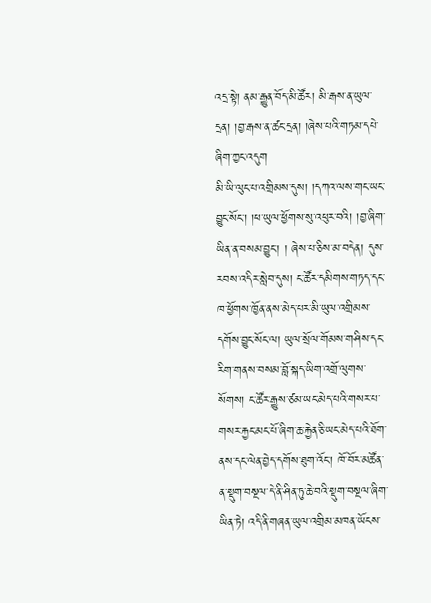འདྲ་སྟེ། ནམ་རྒྱུན་བོད་མི་ཚོར། མི་རྒས་ན་ཡུལ་དྲན། །བྱ་རྒས་ན་ཚང་དྲན། །ཞེས་པའི་གཏམ་དཔེ་ཞིག་ཀྱང་འདུག
མི་ཡི་ལུང་པ་འགྲིམས་དུས། །དཀའ་ལས་གང་ཡང་བྱུང་སོང་། །ཕ་ཡུལ་ཕྱོགས་སུ་འཕུར་བའི། །བྱ་ཞིག་ཡིན་ན་བསམ་བྱུང་། ། ཞེས་པ་ཅིས་མ་བདེན། དུས་རབས་འདིར་སླེབ་དུས། ང་ཚོར་དམིགས་གཏད་དང་ཁ་ཕྱོགས་ཁྱོན་ནས་མེད་པར་མི་ཡུལ་འགྲིམས་དགོས་བྱུང་སོང་ལ། ཡུལ་སྲོལ་གོམས་གཤིས་དང་རིག་གནས་བསམ་བློ་སྐད་ཡིག་འགྲོ་ལུགས་སོགས། ང་ཚོར་རྒྱུས་ཙམ་ཡང་མེད་པའི་གསར་པ་གསར་རྐྱང་མང་པོ་ཞིག་ཆ་རྐྱེན་ཅི་ཡང་མེད་པའི་ཐོག་ནས་དང་ལེན་བྱེད་དགོས་ཐུག་འོང་། ཁོ་བོར་མཚོན་ན་སྡུག་བསྔལ་དེ་ནི་ཤིན་ཏུ་ཆེ་བའི་སྡུག་བསྔལ་ཞིག་ཡིན་ཏེ། འདི་ནི་གཞན་ཡུལ་འགྲིམ་མཁན་ཡོངས་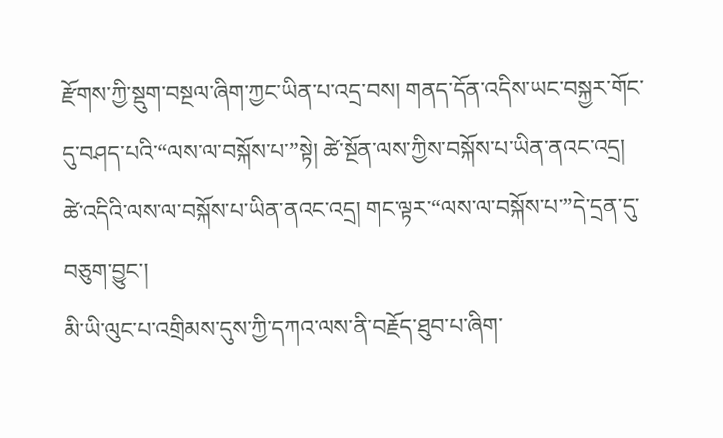རྫོགས་ཀྱི་སྡུག་བསྔལ་ཞིག་ཀྱང་ཡིན་པ་འདྲ་བས། གནད་དོན་འདིས་ཡང་བསྐྱར་གོང་དུ་བཤད་པའི་“ལས་ལ་བསྐོས་པ་”སྟེ། ཚེ་སྔོན་ལས་ཀྱིས་བསྐོས་པ་ཡིན་ནའང་འདྲ། ཚེ་འདིའི་ལས་ལ་བསྐོས་པ་ཡིན་ནའང་འདྲ། གང་ལྟར་“ལས་ལ་བསྐོས་པ་”དེ་དྲན་དུ་བཅུག་བྱུང་།
མི་ཡི་ལུང་པ་འགྲིམས་དུས་ཀྱི་དཀའ་ལས་ནི་བརྗོད་ཐུབ་པ་ཞིག་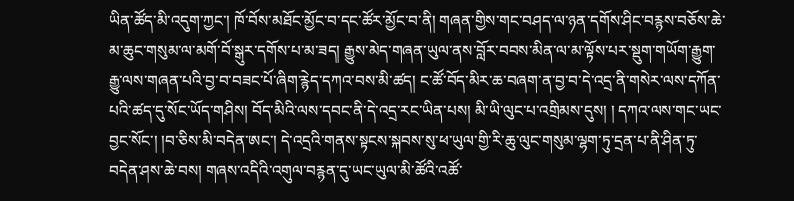ཡིན་ཚོད་མི་འདུག་ཀྱང་། ཁོ་བོས་མཐོང་མྱོང་བ་དང་ཚོར་མྱོང་བ་ནི། གཞན་གྱིས་གང་བཤད་ལ་ཉན་དགོས་ཤིང་བརྙས་བཅོས་ཆེ་མ་ཆུང་གསུམ་ལ་མགོ་བོ་སྒུར་དགོས་པ་མ་ཟད། རྒྱུས་མེད་གཞན་ཡུལ་ནས་བློར་བབས་མིན་ལ་མ་ལྟོས་པར་སྡུག་གཡོག་རྒྱུག་རྒྱུ་ལས་གཞན་པའི་བྱ་བ་བཟང་པོ་ཞིག་རྙེད་དཀའ་བས་མི་ཚད། ང་ཚོ་བོད་མིར་ཆ་བཞག་ན་བྱ་བ་དེ་འདྲ་ནི་གསེར་ལས་དཀོན་པའི་ཚད་དུ་སོང་ཡོད་གཤིས། བོད་མིའི་ལས་དབང་ནི་དེ་འདྲ་རང་ཡིན་པས། མི་ཡི་ལུང་པ་འགྲིམས་དུས། ། དཀའ་ལས་གང་ཡང་བྱང་སོང་། །བ་ཅིས་མི་བདེན་ཨང་། དེ་འདྲའི་གནས་སྟངས་སྐབས་སུ་ཕ་ཡུལ་གྱི་རི་ཆུ་ལུང་གསུམ་ལྷག་ཏུ་དྲན་པ་ནི་ཤིན་ཏུ་བདེན་ཤས་ཆེ་བས། གཞས་འདིའི་འགུལ་བརྙན་དུ་ཡང་ཡུལ་མི་ཚོའི་འཚོ་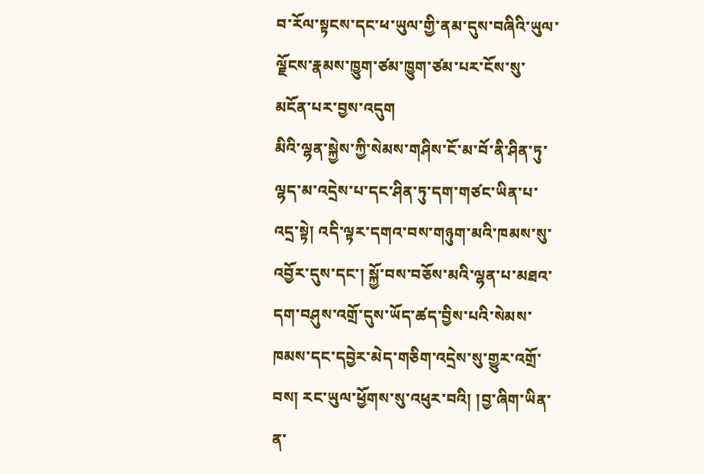བ་རོལ་སྟངས་དང་ཕ་ཡུལ་གྱི་ནམ་དུས་བཞིའི་ཡུལ་ལྗོངས་རྣམས་ཁྱུག་ཙམ་ཁྱུག་ཙམ་པར་ངོས་སུ་མངོན་པར་བྱས་འདུག
མིའི་ལྷན་སྐྱེས་ཀྱི་སེམས་གཤིས་ངོ་མ་བོ་ནི་ཤིན་ཏུ་ལྷད་མ་འདྲེས་པ་དང་ཤིན་ཏུ་དག་གཙང་ཡིན་པ་འདྲ་སྟེ། འདི་ལྟར་དགའ་བས་གཉུག་མའི་ཁམས་སུ་འབྱོར་དུས་དང་། སྐྱོ་བས་བཅོས་མའི་ལྷན་པ་མཐའ་དག་བཤུས་འགྲོ་དུས་ཡོད་ཚད་བྱིས་པའི་སེམས་ཁམས་དང་དབྱེར་མེད་གཅིག་འདྲེས་སུ་གྱུར་འགྲོ་བས། རང་ཡུལ་ཕྱོགས་སུ་འཕུར་བའི། །བྱ་ཞིག་ཡིན་ན་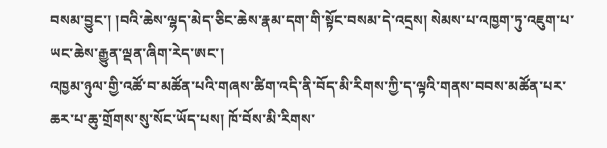བསམ་བྱུང་། །བའི་ཆེས་ལྷད་མེད་ཅིང་ཆེས་རྣམ་དག་གི་སྟོང་བསམ་དེ་འདྲས། སེམས་པ་འཁྱག་ཏུ་འཇུག་པ་ཡང་ཆེས་རྒྱུན་ལྡན་ཞིག་རེད་ཨང་།
འཁྱམ་ཉུལ་གྱི་འཚོ་བ་མཚོན་པའི་གཞས་ཚིག་འདི་ནི་བོད་མི་རིགས་ཀྱི་ད་ལྟའི་གནས་བབས་མཚོན་པར་ཆར་པ་ཆུ་གྲོགས་སུ་སོང་ཡོད་པས། ཁོ་བོས་མི་རིགས་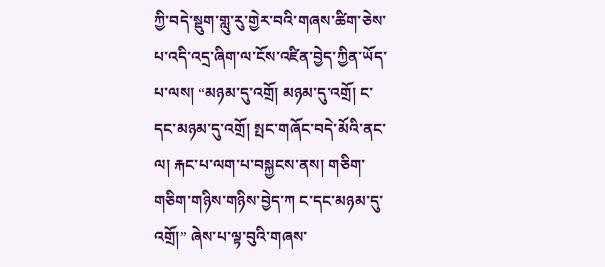ཀྱི་བདེ་སྡུག་གླུ་རུ་གྱེར་བའི་གཞས་ཚིག་ཅེས་པ་འདི་འདྲ་ཞིག་ལ་ངོས་འཛིན་བྱེད་ཀྱིན་ཡོད་པ་ལས། “མཉམ་དུ་འགྲོ། མཉམ་དུ་འགྲོ། ང་དང་མཉམ་དུ་འགྲོ། སྤང་གཞོང་བདེ་མོའི་ནང་ལ། རྐང་པ་ལག་པ་བསྐྱངས་ནས། གཅིག་གཅིག་གཉིས་གཉིས་བྱེད་ཀ ང་དང་མཉམ་དུ་འགྲོ།” ཞེས་པ་ལྟ་བུའི་གཞས་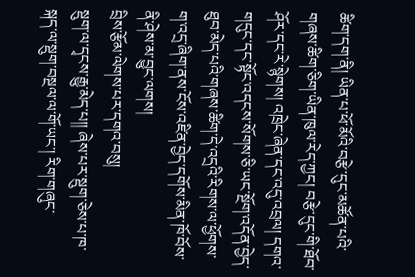ཚིག་དག་ནི། ཡིན་པ་ཕོ་མོའི་བརྩེ་དུང་མཚོན་པའི་གཞས་ཚིག་ཅིག་ཡིན་ཁུལ་རེད་ཀྱང། བརྩེ་དུང་གི་ཐོབ་ཤོར་དང་རེ་སྙེགས། འཁྲེང་ཞེན་དང་འདུ་འབྲལ། དགའ་གདུང་དང་སྟོང་འདངས་སོགས་ཅི་ཡང་སྔོག་འདོན་བྱེད་ཐུབ་མེད་པའི་གཞས་ཚིག་དེ་འདྲའི་རིགས་ལ་ཕྱོགས་ག་འདྲ་ཞིག་ནས་ངོས་འཛིན་བྱེད་དགོས་མིན་ཁོ་བོས་ནི་ཤེས་མ་བྱུང་ལགས།
བྲིས་རྩོམ་ལེགས་པར་དགའ་བསུ།
སྡུག་ལ་དྭངས་རྒྱུ་མེད་པ།། ཞེས་པར་སྡུག་ཅེས་པ་ཁ་སྐད་ལ་སྡུག་བསྔལ་ལ་གོ་ཡང་། རིག་གཞུང་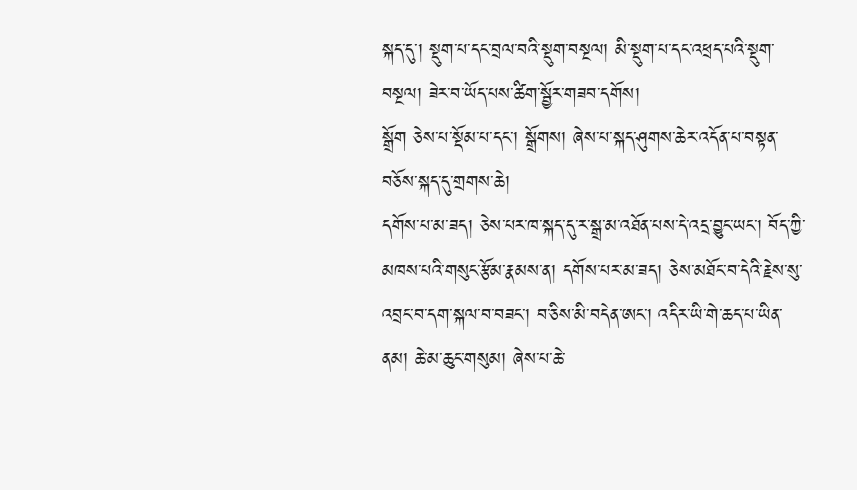སྐད་དུ་། སྡུག་པ་དང་བྲལ་བའི་སྡུག་བསྔལ། མི་སྡུག་པ་དང་འཕྲད་པའི་སྡུག་བསྔལ། ཟེར་བ་ཡོད་པས་ཚིག་སྦྱོར་གཟབ་དགོས།
སྒྲོག ཅེས་པ་སྡོམ་པ་དང་། སྒྲོགས། ཞེས་པ་སྐད་ཤུགས་ཆེར་འདོན་པ་བསྟན་བཅོས་སྐད་དུ་གྲགས་ཆེ།
དགོས་པ་མ་ཟད། ཅེས་པར་ཁ་སྐད་དུ་ར་སྒྲ་མ་འཐོན་པས་དེ་འདྲ་བྱུང་ཡང་། བོད་ཀྱི་མཁས་པའི་གསུང་རྩོམ་རྣམས་ན། དགོས་པར་མ་ཟད། ཅེས་མཐོང་བ་དེའི་རྗེས་སུ་འབྲང་བ་དག་སྐལ་བ་བཟང་། བ་ཅིས་མི་བདེན་ཨང་། འདིར་ཡི་གེ་ཆད་པ་ཡིན་ནམ། ཆེ་མ་ཆུང་གསུམ། ཞེས་པ་ཆེ་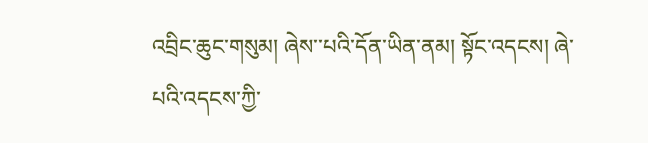འབྲིང་ཆུང་གསུམ། ཞེས་་པའི་དོན་ཡིན་ནམ། སྟོང་འདངས། ཞེ་པའི་འདངས་ཀྱི་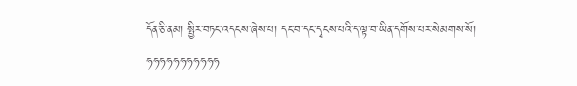དོན་ཅི་ནམ། སྤྱིར་བཏང་འདངས་ཞེས་པ། དང་བ་དང་དྭངས་པའི་ད་ལྟ་བ་ཡིན་དགོས་པར་སེམགས་སོ།
ཧཧཧཧཧཧཧཧཧཧཧ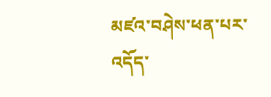མཛའ་བཤེས་ཕན་པར་འདོད་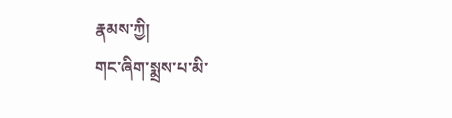རྣམས་ཀྱི།
གང་ཞིག་སྨྲས་པ་མི་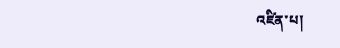འཛིན་པ།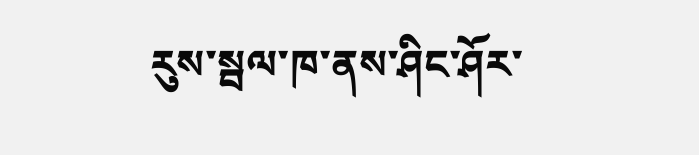རུས་སྦལ་ཁ་ནས་ཤིང་ཤོར་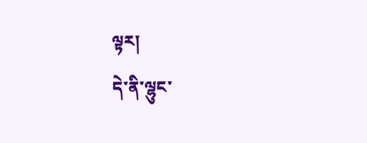ལྟར།
དེ་ནི་ལྷུང་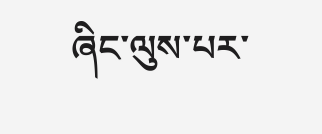ཞིང་ལུས་པར་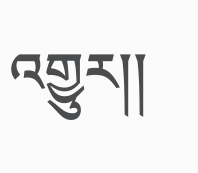འགྱུར།།